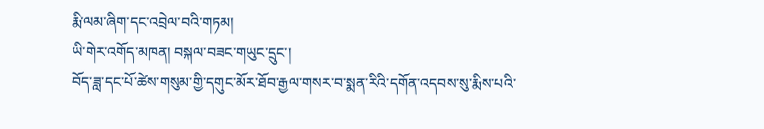རྨི་ལམ་ཞིག་དང་འབྲེལ་བའི་གཏམ།
ཡི་གེར་འགོད་མཁན། བསྐལ་བཟང་གཡུང་དྲུང་།
བོད་ཟླ་དང་པོ་ཚེས་གསུམ་གྱི་དགུང་མོར་ཐོབ་རྒྱལ་གསར་བ་སྨན་རིའི་དགོན་འདབས་སུ་རྨིས་པའི་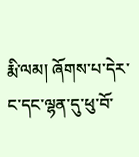རྨི་ལམ། ཞོགས་པ་དེར་ང་དང་ལྷན་དུ་ཕུ་བོ་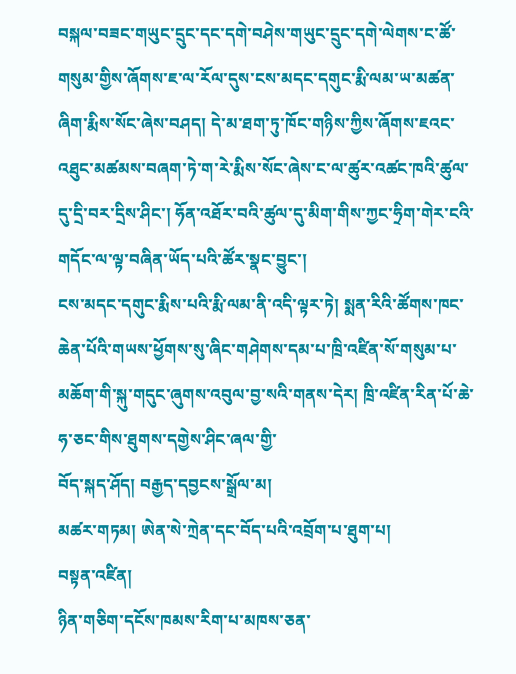བསྐལ་བཟང་གཡུང་དྲུང་དང་དགེ་བཤེས་གཡུང་དྲུང་དགེ་ལེགས་ང་ཚོ་གསུམ་གྱིས་ཞོགས་ཇ་ལ་རོལ་དུས་ངས་མདང་དགུང་རྨི་ལམ་ཡ་མཚན་ཞིག་རྨིས་སོང་ཞེས་བཤད། དེ་མ་ཐག་ཏུ་ཁོང་གཉིས་ཀྱིས་ཞོགས་ཇའང་འཐུང་མཚམས་བཞག་ཏེ་ག་རེ་རྨིས་སོང་ཞེས་ང་ལ་ཚུར་འཚང་ཁའི་ཚུལ་དུ་དྲི་བར་དྲིས་ཤིང་། ཧོན་འཐོར་བའི་ཚུལ་དུ་མིག་གིས་ཀྱང་ཧྲིག་གེར་ངའི་གདོང་ལ་ལྟ་བཞིན་ཡོད་པའི་ཚོར་སྣང་བྱུང་།
ངས་མདང་དགུང་རྨིས་པའི་རྨི་ལམ་ནི་འདི་ལྟར་ཏེ། སྨན་རིའི་ཚོགས་ཁང་ཆེན་པོའི་གཡས་ཕྱོགས་སུ་ཞིང་གཤེགས་དམ་པ་ཁྲི་འཛིན་སོ་གསུམ་པ་མཆོག་གི་སྐུ་གདུང་ཞུགས་འབུལ་བྱ་སའི་གནས་དེར། ཁྲི་འཛིན་རིན་པོ་ཆེ་ཧ་ཅང་གིས་ཐུགས་དགྱེས་ཤིང་ཞལ་གྱི་
བོད་སྐད་ཤོད། བརྒྱད་དབྱངས་སྒྲོལ་མ།
མཚར་གཏམ། ཨེན་སེ་ཀྲེན་དང་བོད་པའི་འབྲོག་པ་ཐུག་པ།
བསྟན་འཛིན།
ཉིན་གཅིག་དངོས་ཁམས་རིག་པ་མཁས་ཅན་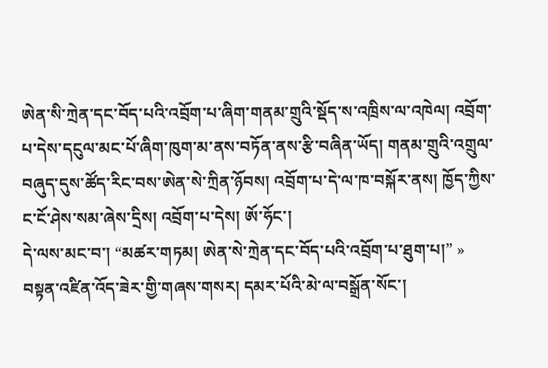ཨེན་སི་ཀྲེན་དང་བོད་པའི་འབྲོག་པ་ཞིག་གནམ་གྲུའི་སྡོད་ས་འཁྲིས་ལ་འཁེལ། འབྲོག་པ་དེས་དངུལ་མང་པོ་ཞིག་ཁུག་མ་ནས་བཏོན་ནས་རྩི་བཞིན་ཡོད། གནམ་གྲུའི་འགྲུལ་བཞུད་དུས་ཚོད་རིང་བས་ཨེན་སེ་ཀྲིན་ཉོབས། འབྲོག་པ་དེ་ལ་ཁ་བསྐོར་ནས། ཁྱོད་ཀྱིས་ང་ངོ་ཤེས་སམ་ཞེས་དྲིས། འབྲོག་པ་དེས། ཨོ་ཧོང་།
དེ་ལས་མང་བ་། “མཚར་གཏམ། ཨེན་སེ་ཀྲེན་དང་བོད་པའི་འབྲོག་པ་ཐུག་པ།” »
བསྟན་འཛིན་འོད་ཟེར་གྱི་གཞས་གསར། དམར་པོའི་མེ་ལ་བསྒྲོན་སོང་།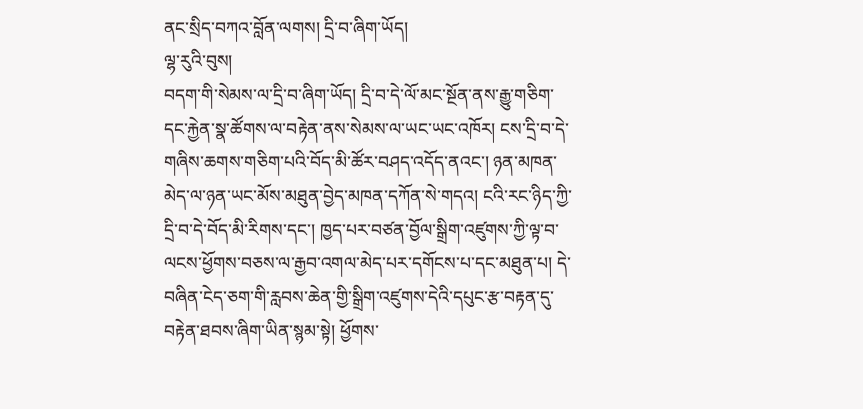ནང་སྲིད་བཀའ་བློན་ལགས། དྲི་བ་ཞིག་ཡོད།
ལྷ་རུའི་བུས།
བདག་གི་སེམས་ལ་དྲི་བ་ཞིག་ཡོད། དྲི་བ་དེ་ལོ་མང་སྔོན་ནས་རྒྱུ་གཅིག་དང་རྐྱེན་སྣ་ཚོགས་ལ་བརྟེན་ནས་སེམས་ལ་ཡང་ཡང་འཁོར། ངས་དྲི་བ་དེ་གཞིས་ཆགས་གཅིག་པའི་བོད་མི་ཚོར་བཤད་འདོད་ནའང་། ཉན་མཁན་མེད་ལ་ཉན་ཡང་མོས་མཐུན་བྱེད་མཁན་དཀོན་སེ་གདའ། ངའི་རང་ཉིད་ཀྱི་དྲི་བ་དེ་བོད་མི་རིགས་དང་། ཁྱད་པར་བཙན་བྱོལ་སྒྲིག་འཛུགས་ཀྱི་ལྟ་བ་ལངས་ཕྱོགས་བཅས་ལ་རྒྱབ་འགལ་མེད་པར་དགོངས་པ་དང་མཐུན་པ། དེ་བཞིན་ངེད་ཅག་གི་རླབས་ཆེན་གྱི་སྒྲིག་འཛུགས་དེའི་དཔུང་རྩ་བརྟན་དུ་བརྟེན་ཐབས་ཞིག་ཡིན་སྙམ་སྟེ། ཕྱོགས་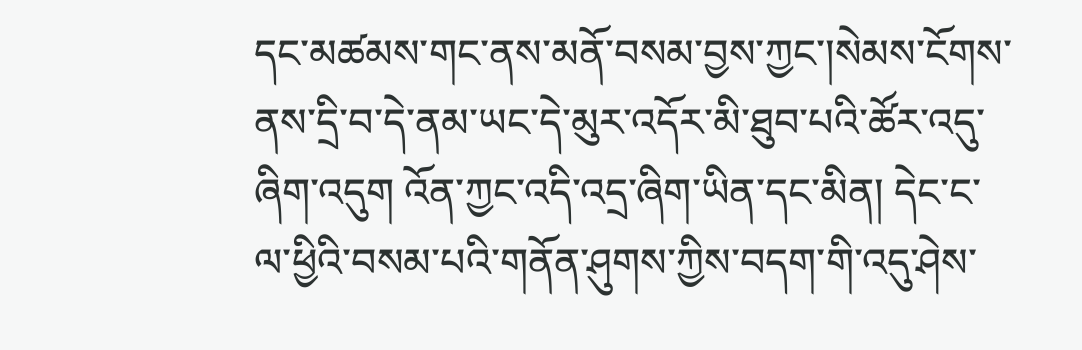དང་མཚམས་གང་ནས་མནོ་བསམ་བྱས་ཀྱང་།སེམས་ངོགས་ནས་དྲི་བ་དེ་ནམ་ཡང་དེ་མུར་འདོར་མི་ཐུབ་པའི་ཚོར་འདུ་ཞིག་འདུག འོན་ཀྱང་འདི་འདྲ་ཞིག་ཡིན་དང་མིན། དེང་ང་ལ་ཕྱིའི་བསམ་པའི་གནོན་ཤུགས་ཀྱིས་བདག་གི་འདུ་ཤེས་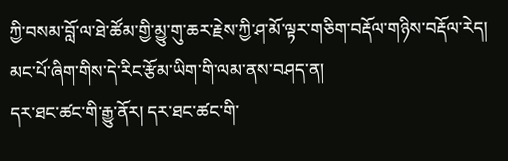ཀྱི་བསམ་བློ་ལ་ཐེ་ཚོམ་གྱི་མྱུ་གུ་ཆར་རྗེས་ཀྱི་ཤ་མོ་ལྟར་གཅིག་བརྡོལ་གཉིས་བརྡོལ་རེད། མང་པོ་ཞིག་གིས་དེ་རིང་རྩོམ་ཡིག་གི་ལམ་ནས་བཤད་ན།
དར་ཐང་ཚང་གི་རྒྱུ་ནོར། དར་ཐང་ཚང་གི་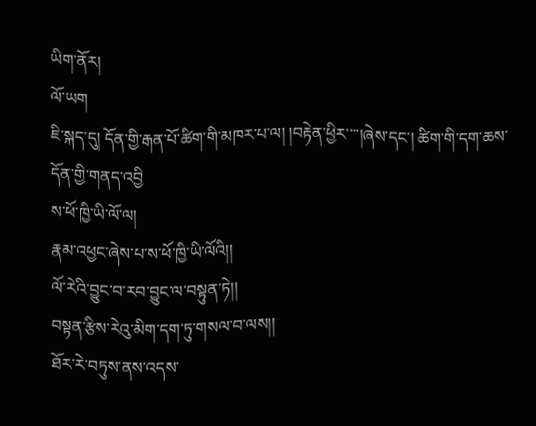ཡིག་ནོར།
ལོ་ཡག
ཇི་སྐད་དུ། དོན་གྱི་རྒན་པོ་ཚིག་གི་མཁར་པ་ལ། །བརྟེན་ཕྱིར་་་་།ཞེས་དང་། ཚིག་གི་དག་ཆས་དོན་གྱི་གནད་འབྱི
ས་ཕོ་ཁྱི་ཡི་ལོ་ལ།
རྣམ་འཕྱང་ཞེས་པ་ས་ཕོ་ཁྱི་ཡི་ལོའི།།
ལོ་རེའི་བྱུང་བ་རབ་བྱུང་ལ་བསྟུན་ཏེ།།
བསྟན་རྩིས་རེའུ་མིག་དག་ཏུ་གསལ་བ་ལས།།
ཐོར་རེ་བཏུས་ནས་འདས་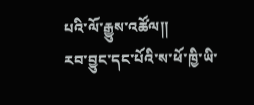པའི་ལོ་རྒྱུས་འཚོལ།།
རབ་བྱུང་དང་པོའི་ས་ཕོ་ཁྱི་ཡི་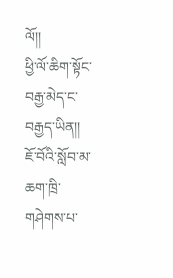ལོ།།
ཕྱི་ལོ་ཆིག་སྟོང་བརྒྱ་མེད་ང་བརྒྱད་ཡིན།།
ཇོ་བོའི་སློབ་མ་ཆག་ཁྲི་གཤེགས་པ་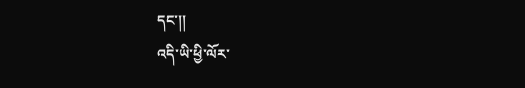དང་།།
འདི་ཡི་ཕྱི་ལོར་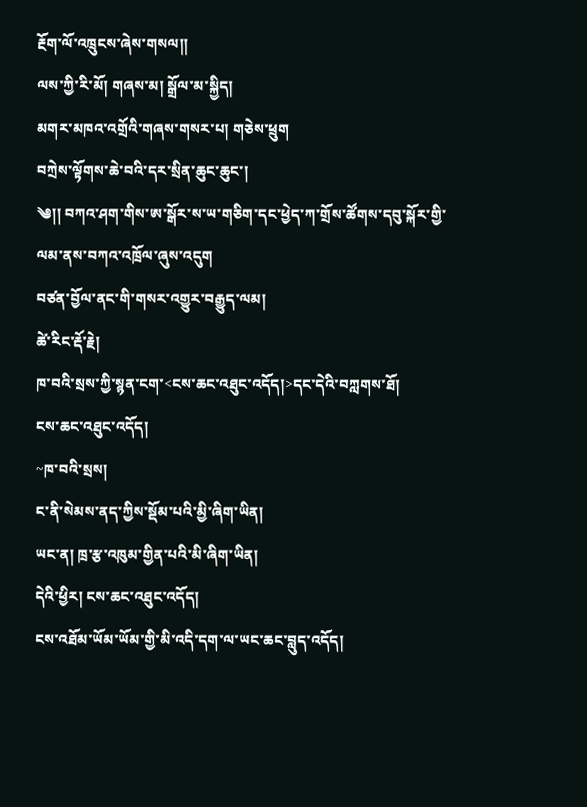རྔོག་ལོ་འཁྲུངས་ཞེས་གསལ།།
ལས་ཀྱི་རི་མོ། གཞས་མ། སྒྲོལ་མ་སྐྱིད།
མགར་མཁའ་འགྲོའི་གཞས་གསར་པ། གཅེས་ཕྲུག
བཀྲེས་ལྟོགས་ཆེ་བའི་དར་སྲིན་ཆུང་ཆུང་།
༄།། བཀའ་ཤག་གིས་ཨ་སྒོར་ས་ཡ་གཅིག་དང་ཕྱེད་ཀ་གྲོས་ཚོགས་དབུ་སྐོར་གྱི་ལམ་ནས་བཀའ་འཁྲོལ་ཞུས་འདུག
བཙན་བྱོལ་ནང་གི་གསར་འགྱུར་བརྒྱུད་ལམ།
ཚེ་རིང་རྡོ་རྗེ།
ཁ་བའི་སྲས་ཀྱི་སྙན་ངག་<ངས་ཆང་འཐུང་འདོད།>དང་དེའི་བཀླགས་ཐོ།
ངས་ཆང་འཐུང་འདོད།
~ཁ་བའི་སྲས།
ང་ནི་སེམས་ནད་ཀྱིས་སྡོམ་པའི་མྱི་ཞིག་ཡིན།
ཡང་ན། ཁྲ་རྩ་འཁུམ་གྱིན་པའི་མི་ཞིག་ཡིན།
དེའི་ཕྱིར། ངས་ཆང་འཐུང་འདོད།
ངས་འཐོམ་ཡོམ་ཡོམ་གྱི་མི་འདི་དག་ལ་ཡང་ཆང་བླུད་འདོད།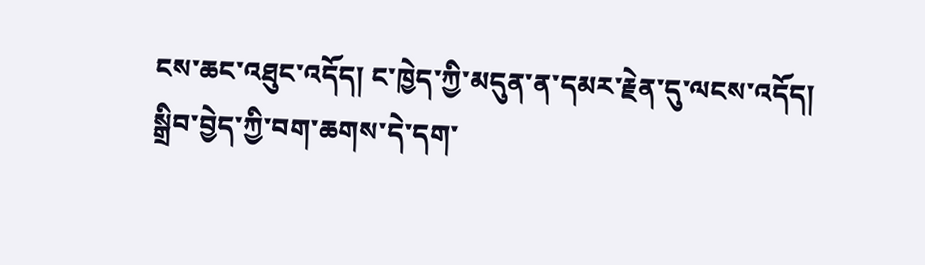ངས་ཆང་འཐུང་འདོད། ང་ཁྱེད་ཀྱི་མདུན་ན་དམར་རྗེན་དུ་ལངས་འདོད།
སྒྲིབ་བྱེད་ཀྱི་བག་ཆགས་དེ་དག་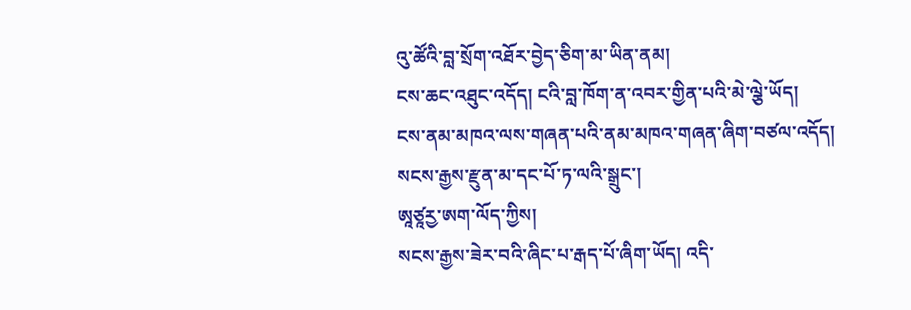འུ་ཚོའི་བླ་སྲོག་འཐོར་བྱེད་ཅིག་མ་ཡིན་ནམ།
ངས་ཆང་འཐུང་འདོད། ངའི་བླ་ཁོག་ན་འབར་གྱིན་པའི་མེ་ལྕེ་ཡོད།
ངས་ནམ་མཁའ་ལས་གཞན་པའི་ནམ་མཁའ་གཞན་ཞིག་བཙལ་འདོད།
སངས་རྒྱས་རྫུན་མ་དང་པོ་ཏ་ལའི་སྒྲུང་།
ཨཱཙཱརྱ་ཨག་ལོད་ཀྱིས།
སངས་རྒྱས་ཟེར་བའི་ཞིང་པ་རྒད་པོ་ཞིག་ཡོད། འདི་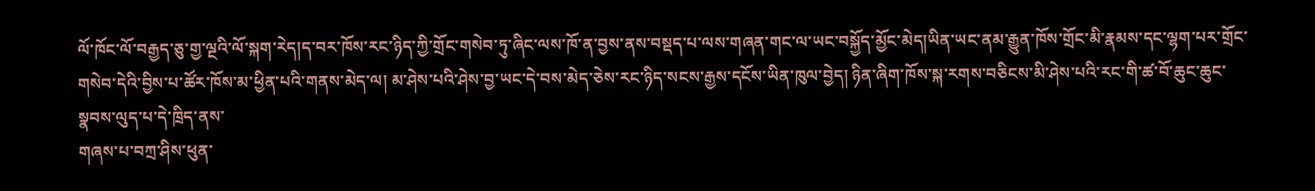ལོ་ཁོང་ལོ་བརྒྱད་ཅུ་གྱ་ལྔའི་ལོ་སྐག་རེད།ད་བར་ཁོས་རང་ཉིད་ཀྱི་གྲོང་གསེབ་ཏུ་ཞིང་ལས་ཁོ་ན་བྱས་ནས་བསྡད་པ་ལས་གཞན་གང་ལ་ཡང་བསྐྱོད་མྱོང་མེད།ཡིན་ཡང་ནམ་རྒྱུན་ཁོས་གྲོང་མི་རྣམས་དང་ལྷག་པར་གྲོང་གསེབ་དེའི་བྱིས་པ་ཚོར་ཁོས་མ་ཕྱིན་པའི་གནས་མེད་ལ། མ་ཤེས་པའི་ཤེས་བྱ་ཡང་དེ་བས་མེད་ཅེས་རང་ཉིད་སངས་རྒྱས་དངོས་ཡིན་ཁུལ་བྱེད། ཉིན་ཞིག་ཁོས་སྐ་རགས་བཅིངས་མི་ཤེས་པའི་རང་གི་ཚ་བོ་ཆུང་ཆུང་སྣབས་ལུད་པ་དེ་ཁྲིད་ནས་
གཞས་པ་བཀྲ་ཤིས་ཕུན་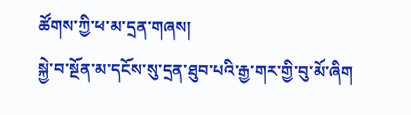ཚོགས་ཀྱི་ཕ་མ་དྲན་གཞས།
སྐྱེ་བ་སྔོན་མ་དངོས་སུ་དྲན་ཐུབ་པའི་རྒྱ་གར་གྱི་བུ་མོ་ཞིག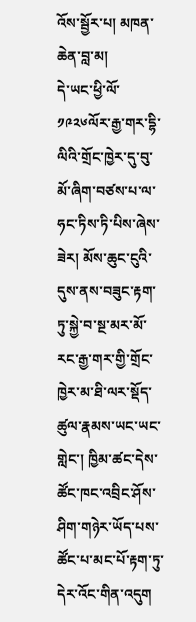འོས་སྦྱོར་པ། མཁན་ཆེན་བླ་མ།
དེ་ཡང་ཕྱི་ལོ་༡༩༢༦ལོར་རྒྱ་གར་དྷི་ལིའི་གྲོང་ཁྱེར་དུ་བུ་མོ་ཞིག་བཙས་པ་ལ་ཧང་ཏིས་ཏི་པིས་ཞེས་ཟེར། མོས་ཆུང་ངུའི་དུས་ནས་བཟུང་རྟག་ཏུ་སྐྱེ་བ་སྔ་མར་མོ་རང་རྒྱ་གར་གྱི་གྲོང་ཁྱེར་མ་ཐི་ལར་སྡོད་ཚུལ་རྣམས་ཡང་ཡང་གླེང་། ཁྱིམ་ཚང་དེས་ཚོང་ཁང་འབྲིང་ཤོས་ཤིག་གཉེར་ཡོད་པས་ཚོང་པ་མང་པོ་རྟག་ཏུ་དེར་འོང་གིན་འདུག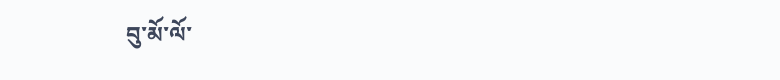བུ་མོ་ལོ་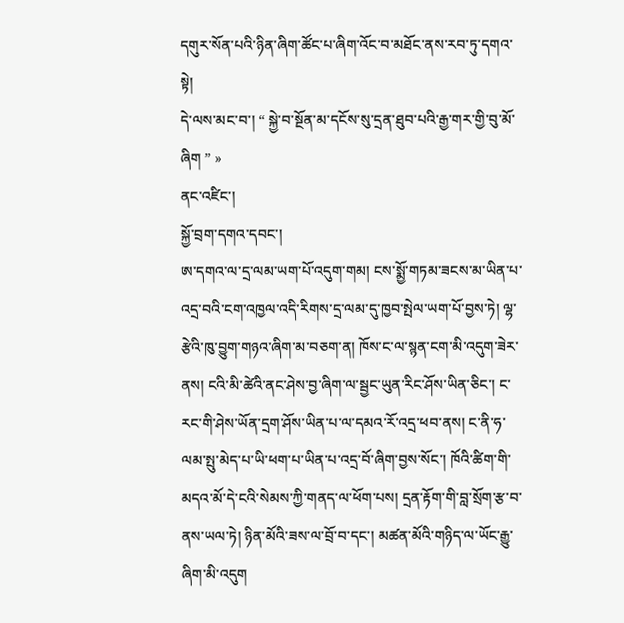དགུར་སོན་པའི་ཉིན་ཞིག་ཚོང་པ་ཞིག་འོང་བ་མཐོང་ནས་རབ་ཏུ་དགའ་སྟེ།
དེ་ལས་མང་བ་། “ སྐྱེ་བ་སྔོན་མ་དངོས་སུ་དྲན་ཐུབ་པའི་རྒྱ་གར་གྱི་བུ་མོ་ཞིག ” »
ནང་འཛིང་།
སྐྱོ་བྲག་དགའ་དབང་།
ཨ་དགའ་ལ་དྲ་ལམ་ཡག་པོ་འདུག་གམ། ངས་སྨྱོ་གཏམ་ཟངས་མ་ཡིན་པ་འདྲ་བའི་ངག་འཁྱལ་འདི་རིགས་དྲ་ལམ་དུ་ཁྱབ་སྤེལ་ཡག་པོ་བྱས་ཏེ། ལྷ་རྩེའི་ཁུ་བྱུག་གཉའ་ཞིག་མ་བཅག་ན། ཁོས་ང་ལ་སྙན་ངག་མི་འདུག་ཟེར་ནས། ངའི་མི་ཚེའི་ནང་ཤེས་བྱ་ཞིག་ལ་སྦྱང་ཡུན་རིང་ཤོས་ཡིན་ཅིང་། ང་རང་གི་ཤེས་ཡོན་དྲག་ཤོས་ཡིན་པ་ལ་དམའ་རོ་འདྲ་ཕབ་ནས། ང་ནི་ཧ་ལམ་སྤུ་མེད་པ་ཡི་ཕག་པ་ཡིན་པ་འདྲ་བོ་ཞིག་བྱས་སོང་། ཁོའི་ཚིག་གི་མདའ་མོ་དེ་ངའི་སེམས་ཀྱི་གནད་ལ་ཕོག་པས། དྲན་རྟོག་གི་བླ་སྲོག་རྩ་བ་ནས་ཡལ་ཏེ། ཉིན་མོའི་ཟས་ལ་བྲོ་བ་དང་། མཚན་མོའི་གཉིད་ལ་ཡོང་རྒྱུ་ཞིག་མི་འདུག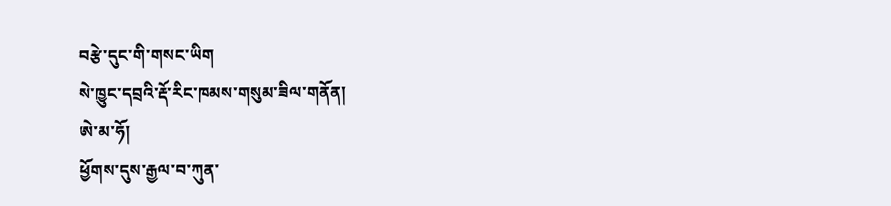བརྩེ་དུང་གི་གསང་ཡིག
སེ་ཁྱུང་དབྲའི་རྡོ་རིང་ཁམས་གསུམ་ཟིལ་གནོན།
ཨེ་མ་ཧོ།
ཕྱོགས་དུས་རྒྱལ་བ་ཀུན་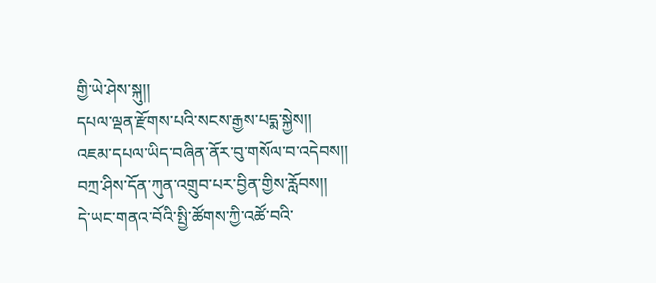གྱི་ཡེ་ཤེས་སྐུ།།
དཔལ་ལྡན་རྫོགས་པའི་སངས་རྒྱས་པདྨ་སྐྱེས།།
འཇམ་དཔལ་ཡིད་བཞིན་ནོར་བུ་གསོལ་བ་འདེབས།།
བཀྲ་ཤིས་དོན་ཀུན་འགྲུབ་པར་བྱིན་གྱིས་རློབས།།
དེ་ཡང་གནའ་བོའི་སྤྱི་ཚོགས་ཀྱི་འཚོ་བའི་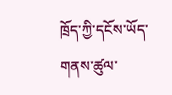ཁྲོད་ཀྱི་དངོས་ཡོད་གནས་ཚུལ་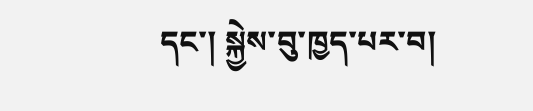དང་། སྐྱེས་བུ་ཁྱད་པར་བ།